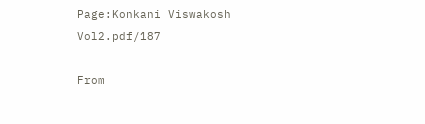Page:Konkani Viswakosh Vol2.pdf/187

From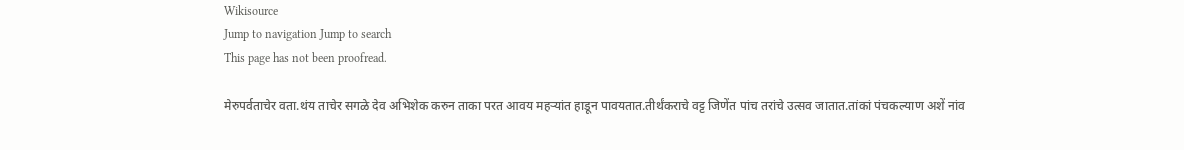Wikisource
Jump to navigation Jump to search
This page has not been proofread.

मेरुपर्वताचेर वता.थंय ताचेर सगळे देव अभिशेक करुन ताका परत आवय महऱ्यांत हाडून पावयतात.तीर्थंकराचे वट्ट जिणेंत पांच तरांचे उत्सव जातात.तांकां पंचकल्याण अशें नांव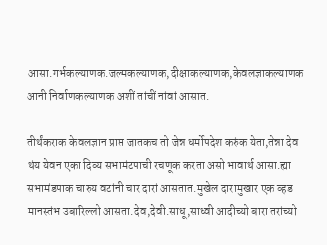आसा.गर्भकल्याणक.जल्मकल्याणक,दीक्षाकल्याणक,केवलज्ञाकल्याणक आनी निर्वाणकल्याणक अशीं तांचीं नांवां आसात.

तीर्थंकराक केवलज्ञान प्राप्त जातकच तो जेन्न धर्मोपदेश करुंक येता,तेन्ना देव थंय येवन एका दिव्य सभामंटपाची रचणूक करता असो भावार्थ आसा.ह्या सभामंडपाक चारुय वटांनी चार दारां आसतात.मुखेल दारामुखार एक व्हड मानस्तंभ उबारिल्लो आसता.देव,देवी.साधू,साध्वी आदीच्यो बारा तरांच्यो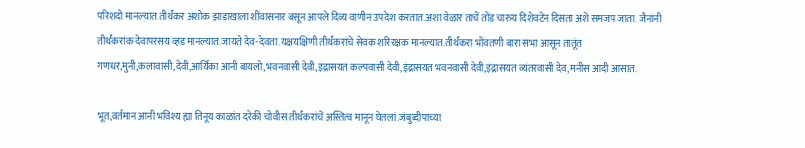परिशदो मानल्यात.तीर्थंकर अशोक झाडाखाला शींवासनार बसून आपले दिव्य वाणीन उपदेश करतात.अशा वेळार ताचें तोंड चारुय दिशेवटेन दिसता अशें समजप जाता. जैनांनी तीर्थंकरांक देवापरसय व्हड मानल्यात.जायते देव-देवता.यक्षयक्षिणी तीर्थंकरांचे सेवक शरिरक्षक मानल्यात.तीर्थंकरा भोंवतणी बारा सभा आसून तातूंत गणधर,मुनी,कलावासी,देवी,आर्यिका आनी बायलो,भवनवासी देवी,इंद्रासयत कल्पवासी देवी,इंद्रासयत भवनवासी देवी,इंद्रासयत व्यंतरवासी देव,मनीस आदी आसात.

भूत,वर्तमान आनी भविश्य ह्या तिनूय काळांत दरेकी चोवीस तीर्थंकरांचें अस्तित्व मानून घेतलां.जंबुव्दीपाच्या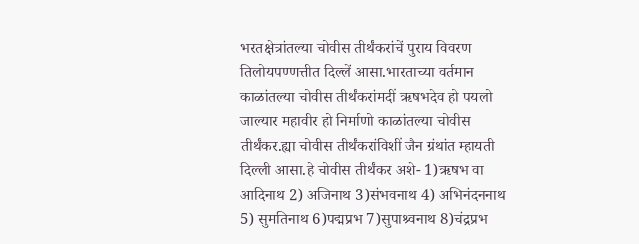भरतक्षेत्रांतल्या चोवीस तीर्थंकरांचें पुराय विवरण तिलोयपण्णत्तीत दिल्लें आसा.भारताच्या वर्तमान काळांतल्या चोवीस तीर्थंकरांमदीं ऋषभदेव हो पयलो जाल्यार महावीर हो निर्माणो काळांतल्या चोवीस तीर्थंकर.ह्या चोवीस तीर्थंकरांविशीं जैन ग्रंथांत म्हायती दिल्ली आसा.हे चोवीस तीर्थंकर अशे- 1)ऋषभ वा आदिनाथ 2) अजिनाथ 3)संभवनाथ 4) अभिनंदननाथ 5) सुमतिनाथ 6)पद्मप्रभ 7)सुपाश्र्वनाथ 8)चंद्रप्रभ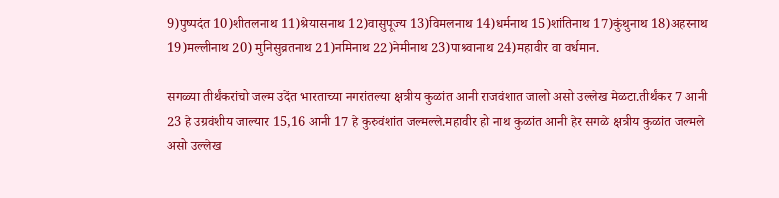9)पुष्पदंत 10)शीतलनाथ 11)श्रेयासनाथ 12)वासुपूज्य 13)विमलनाथ 14)धर्मनाथ 15)शांतिनाथ 17)कुंथुनाथ 18)अहरनाथ 19)मल्लीनाथ 20) मुनिसुव्रतनाथ 21)नमिनाथ 22)नेमीनाथ 23)पाश्र्वानाथ 24)महावीर वा वर्धमान.

सगळ्या तीर्थंकरांचो जल्म उदेंत भारताच्या नगरांतल्या क्षत्रीय कुळांत आनी राजवंशात जालो असो उल्लेख मेळटा.तीर्थंकर 7 आनी 23 हे उग्रवंशीय जाल्यार 15,16 आनी 17 हे कुरुवंशांत जल्मल्ले.महावीर हो नाथ कुळांत आनी हेर सगळे क्षत्रीय कुळांत जल्मले असो उल्लेख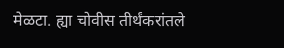मेळटा. ह्या चोवीस तीर्थंकरांतले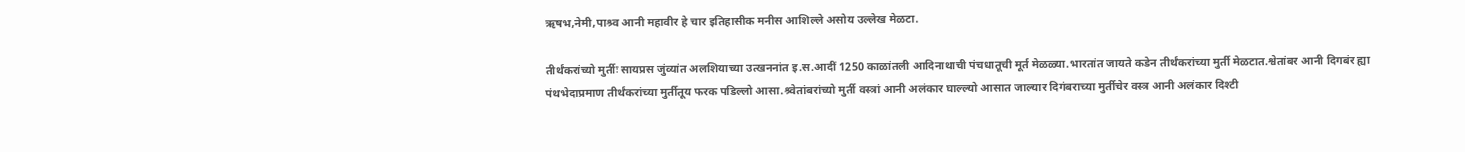ऋषभ,नेमी,पाश्र्व आनी महावीर हे चार इतिहासीक मनीस आशिल्ले असोय उल्लेख मेळटा.

तीर्थंकरांच्यो मुर्तीः सायप्रस जुंव्यांत अलशियाच्या उत्खननांत इ.स.आदीं 1250 काळांतली आदिनाथाची पंचधातूची मूर्त मेळळ्या.भारतांत जायते कडेन तीर्थंकरांच्या मुर्ती मेळटात.श्वेतांबर आनी दिगबंर ह्या पंथभेदाप्रमाण तीर्थंकरांच्या मुर्तीतूय फरक पडिल्लो आसा.श्र्वेतांबरांच्यो मुर्ती वस्त्रां आनी अलंकार घाल्ल्यो आसात जाल्यार दिगंबराच्या मुर्तीचेर वस्त्र आनी अलंकार दिश्टी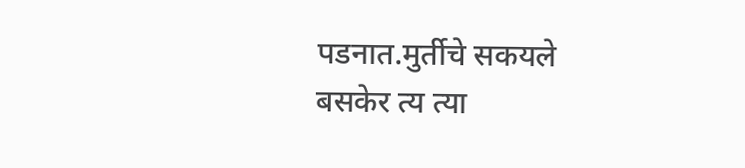पडनात.मुर्तीचे सकयले बसकेर त्य त्या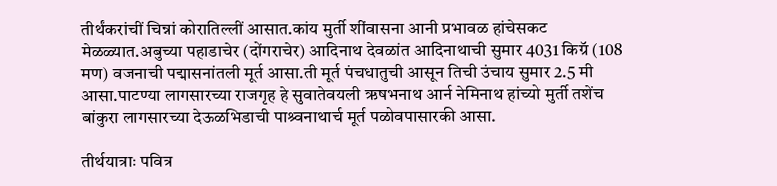तीर्थंकरांचीं चिन्नां कोरातिल्लीं आसात.कांय मुर्ती शींवासना आनी प्रभावळ हांचेसकट मेळळ्यात.अबुच्या पहाडाचेर (दोंगराचेर) आदिनाथ देवळांत आदिनाथाची सुमार 4031 किग्रॅ (108 मण) वजनाची पद्मासनांतली मूर्त आसा.ती मूर्त पंचधातुची आसून तिची उंचाय सुमार 2.5 मी आसा.पाटण्या लागसारच्या राजगृह हे सुवातेवयली ऋषभनाथ आर्न नेमिनाथ हांच्यो मुर्ती तशेंच बांकुरा लागसारच्या देऊळभिडाची पाश्र्वनाथार्च मूर्त पळोवपासारकी आसा.

तीर्थयात्राः पवित्र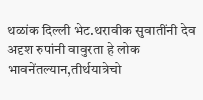थळांक दिल्ली भेट.थरावीक सुवातींनी देव अदृश रुपांनी वावुरता हे लोक भावनेंतल्यान,तीर्थयात्रेचो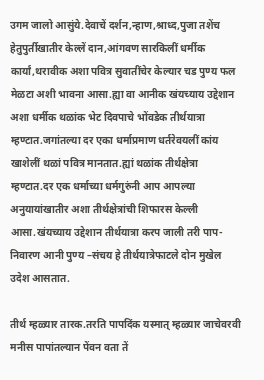उगम जालो आसुंये.देवाचें दर्शन,न्हाण,श्राध्द,पुजा तशेंच हेतुपुर्तीखातीर केल्लें दान,आंगवण सारकिलीं धर्मीक कार्यां,थरावीक अशा पवित्र सुवातींचेर केल्यार चड पुण्य फल मेळटा अशी भावना आसा.ह्या वा आनीक खंयच्याय उद्देशान अशा धर्मीक थळांक भेट दिवपाचे भोंवडेक तीर्थयात्रा म्हण्टात.जगांतल्या दर एका धर्माप्रमाण धर्तरेवयलीं कांय खाशेलीं थळां पवित्र मानतात.ह्यां थळांक तीर्थक्षेत्रा म्हण्टात.दर एक धर्माच्या धर्मगुरुंनी आप आपल्या अनुयायांखातीर अशा तीर्थक्षेत्रांची शिफारस केल्ली आसा.खंयच्याय उद्देशान तीर्थयात्रा करप जाली तरी पाप-निवारण आनी पुण्य –संचय हे तीर्थयात्रेफाटले दोन मुखेल उदेश आसतात.

तीर्थ म्हळ्यार तारक.तरति पापदिंक यस्मात् म्हळ्यार जाचेवरवी मनीस पापांतल्यान पेंवन वता तें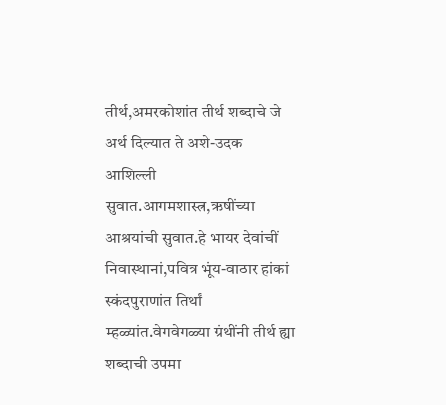तीर्थ,अमरकोशांत तीर्थ शब्दाचे जे अर्थ दिल्यात ते अशे-उदक आशिल्ली सुवात.आगमशास्त्र,ऋषींच्या आश्रयांची सुवात.हे भायर देवांचीं निवास्थानां,पवित्र भूंय-वाठार हांकां स्कंदपुराणांत तिर्थां म्हळ्यांत.वेगवेगळ्या ग्रंथींनी तीर्थ ह्या शब्दाची उपमा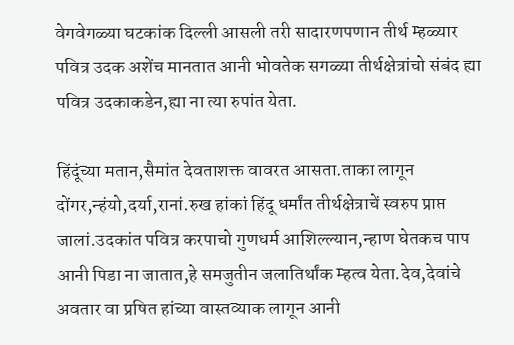वेगवेगळ्या घटकांक दिल्ली आसली तरी सादारणपणान तीर्थ म्हळ्यार पवित्र उदक अशेंच मानतात आनी भोवतेक सगळ्या तीर्थक्षेत्रांचो संबंद ह्या पवित्र उदकाकडेन,ह्या ना त्या रुपांत येता.

हिंदूंच्या मतान,सैमांत देवताशक्त वावरत आसता.ताका लागून दोंगर,न्हंयो,दर्या,रानां.रुख हांकां हिंदू धर्मांत तीर्थक्षेत्राचें स्वरुप प्राप्त जालां.उदकांत पवित्र करपाचो गुणधर्म आशिल्ल्यान,न्हाण घेतकच पाप आनी पिडा ना जातात,हे समजुतीन जलातिर्थांक म्हत्व येता.देव,देवांचे अवतार वा प्रषित हांच्या वास्तव्याक लागून आनी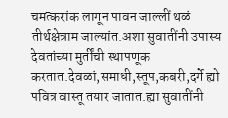चमत्करांक लागून पावन जाल्लीं थळं तीर्थक्षेत्राम जाल्यांत.अशा सुवातींनी उपास्य देवतांच्या मुर्तींची स्थापणूक करतात.देवळां,समाधी,स्तूप,कबरी,दर्गे ह्यो पवित्र वास्तू तयार जातात.ह्या सुवातींनी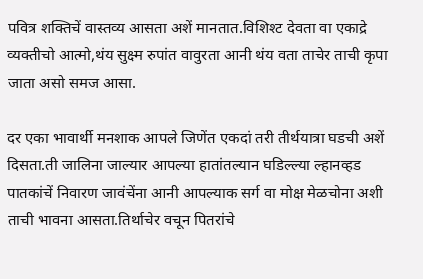पवित्र शक्तिचें वास्तव्य आसता अशें मानतात.विशिश्ट देवता वा एकाद्रे व्यक्तीचो आत्मो,थंय सुक्ष्म रुपांत वावुरता आनी थंय वता ताचेर ताची कृपा जाता असो समज आसा.

दर एका भावार्थी मनशाक आपले जिणेंत एकदां तरी तीर्थयात्रा घडची अशें दिसता.ती जालिना जाल्यार आपल्या हातांतल्यान घडिल्ल्या ल्हानव्हड पातकांचें निवारण जावंचेंना आनी आपल्याक सर्ग वा मोक्ष मेळचोना अशी ताची भावना आसता.तिर्थाचेर वचून पितरांचे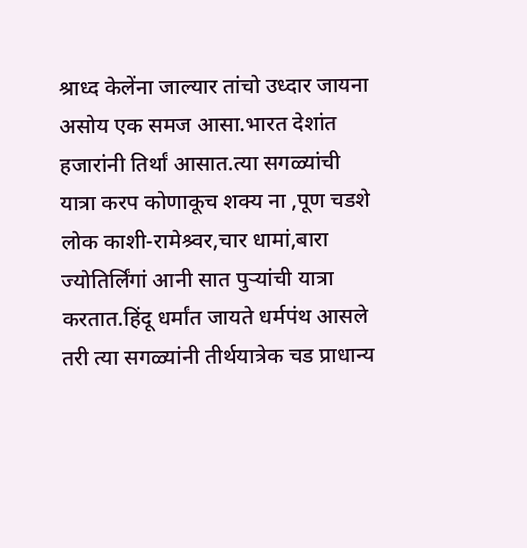श्राध्द केलेंना जाल्यार तांचो उध्दार जायना असोय एक समज आसा.भारत देशांत हजारांनी तिर्थां आसात.त्या सगळ्यांची यात्रा करप कोणाकूच शक्य ना ,पूण चडशे लोक काशी-रामेश्र्वर,चार धामां,बारा ज्योतिर्लिंगां आनी सात पुऱ्यांची यात्रा करतात.हिंदू धर्मांत जायते धर्मपंथ आसले तरी त्या सगळ्यांनी तीर्थयात्रेक चड प्राधान्य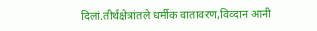दिलां.तीर्थक्षेत्रांतले धर्मीक वातावरण,विव्दान आनी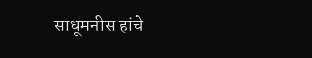साधूमनीस हांचे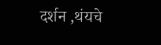दर्शन ,थंयचे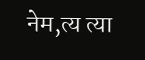नेम,त्य त्या